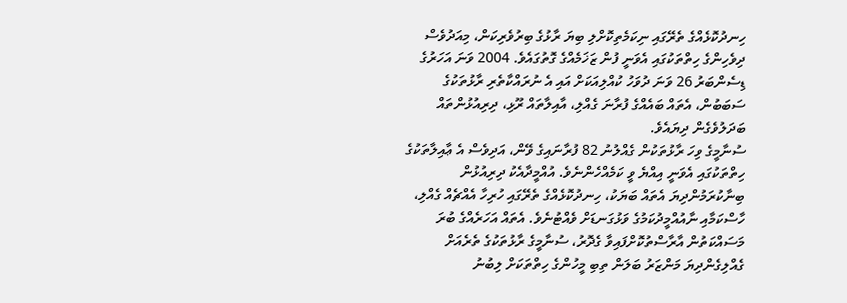ހިނދުކޮޅެއްގެ ތެރޭގައި ނިކަމެތިކޮށްލި ބިޔަ ރާޅުގެ ބިރުވެރިކަން، މިއަދުވެސް ދިވެހިންގެ ހިތްތަކުގައި އެވަނީ ފުން ޒަޚަމެއްގެ ގޮތުގައެވެ. 2004 ވަނަ އަހަރުގެ ޑިސެންބަރު 26 ވަނަ ދުވަހު ކުއްލިއަކަށް އައި އެ ނުރައްކާތެރި ރާޅުތަކުގެ ސަބަބުން، އެތައް ބައެއްގެ ފުރާނަ ގެއްލި، އާއިލާތައް ރޫޅި، ދިރިއުޅުންތައް ބަދަލުވެގެން ދިޔައެވެ.
ސުނާމީގެ ވިހަ ރާޅުތަކުން ގެއްލުނު 82 ފުރާނައިގެ ވޭން، އަދިވެސް އެ ޢާއިލާތަކުގެ ހިތްތަކުގައި އެވަނީ އިއްޔެ ވީ ކަމެއްހެންނެވެ. އުއްމީދާއެކު ދިރިއުޅުން ބިނާކުރަމުންދިޔަ އެތައް ބަޔަކު، ހިނދުކޮޅެއްގެ ތެރޭގައި ހުރިހާ އެއްޗެއް ގެއްލި، ހާސްކަމާއި ނާއުއްމީދުކަމުގެ ވަޅުގަނޑަށް ވެއްޓުނެވެ. އެތައް އަހަރެއްގެ ބުރަ މަސައްކަތުން އާރާސްތުކޮށްފައިވާ ގެދޮރު، ސުނާމީގެ ރާޅުތަކުގެ ތެރެއަށް ގެއްލިގެންދިޔަ މަންޒަރު ބަލަން ތިބި މީހުންގެ ހިތްތަކަށް ލިބުނު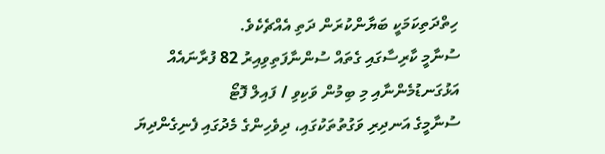ހިތްދަތިކަމަކީ ބަޔާންކުރަން ދަތި އެއްޗެކެވެ.
ސުނާމީ ކާރިސާގައި ގެތައް ސުންނާފަތިވިއިރު 82 ފުރާނައެއް އަޅުގަނޑުމެންނާއި މި ބިމުން ވަކިވި / ފައިލް ފޮޓޯ
ސުނާމީގެ އަނދިރި ވަގުތުތަކުގައި، ދިވެހިންގެ މެދުގައި ފެނިގެންދިޔަ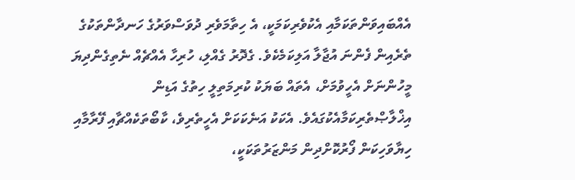އެއްބައިވަންތަކަމާއި އެކުވެރިކަމަކީ، އެ ހިތާމަވެރި ދުވަސްވަރުގެ ހަނދާންތަކުގެ ތެރެއިން ފެންނަ އުޖާލާ އަލިކަމެކެވެ. ގެދޮރު ގެއްލި، ހުރިހާ އެއްޗެއް ނެތިގެންދިޔަ މީހުންނަށް އެހީވުމަށް، އެތައް ބަޔަކު ކުރިމަތިލީ ހިތުގެ އަޑިން އިޚްލާޞްތެރިކަމާއެކުގައެވެ. އެކަކު އަނެކަކަށް އެހީތެރިވެ، ކާބޯތަކެއްޗާއި ފޭރާމާއި ހިޔާވަހިކަން ފޯރުކޮށްދިން މަންޒަރުތަކަކީ،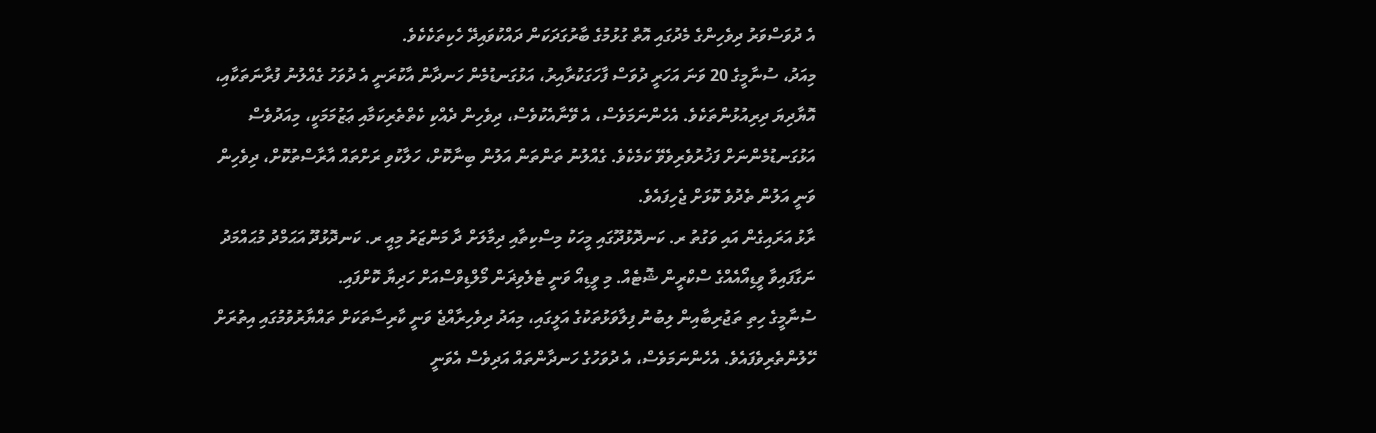އެ ދުވަސްވަރު ދިވެހިންގެ މެދުގައި އޮތް ގުޅުމުގެ ބާރުގަދަކަން ދައްކުވައިދޭ ހެކިތަކެކެވެ.
މިއަދު، ސުނާމީގެ 20 ވަނަ އަހަރީ ދުވަސް ފާހަގަކުރާއިރު، އަޅުގަނޑުމެން ހަނދާން އާކުރަނީ އެ ދުވަހު ގެއްލުނު ފުރާނަތަކާއި، އޮޔާދިޔަ ދިރިއުޅުންތަކެވެ. އެހެންނަމަވެސް، އެ ވޭނާއެކުވެސް، ދިވެހިން ދެއްކި ކެތްތެރިކަމާއި ޢަޒުމަމަކީ، މިއަދުވެސް އަޅުގަނޑުމެންނަށް ފަޚުރުވެރިވެވޭ ކަމެކެވެ. ގެއްލުނު ތަންތަން އަލުން ބިނާކޮށް، ހަލާކުވި ރަށްތައް އާރާސްތުކޮށް، ދިވެހިން ވަނީ އަލުން ތެދުވެ ކޮޅަށް ޖެހިފައެވެ.
ރާޅު އަރައިގެން އައި ވަގުތު ރ. ކަނދޮޅުދޫގައި މީހަކު މިސްކިތާއި ދިމާލަށް ދާ މަންޒަރު މިއީ ރ. ކަނދޮޅުދޫ އަޙަމްދު މުޙައްމަދު ނަގާފައިވާ ވީޑިއޯއެއްގެ ސްކްރީން ޝޮޓެއް. މި ވީޑިއޯ ވަނީ ޓެލެވިޜަން މޯލްޑިވްސްއަށް ހަދިޔާ ކޮށްފައި.
ސުނާމީގެ ހިތި ތަޖުރިބާއިން ލިބުނު ފިލާވަޅުތަކުގެ އަލީގައި، މިއަދު ދިވެހިރާއްޖެ ވަނީ ކާރިސާތަކަށް ތައްޔާރުވުމުގައި އިތުރަށް ހޭލުންތެރިވެފައެވެ. އެހެންނަމަވެސް، އެ ދުވަހުގެ ހަނދާންތައް އަދިވެސް އެވަނީ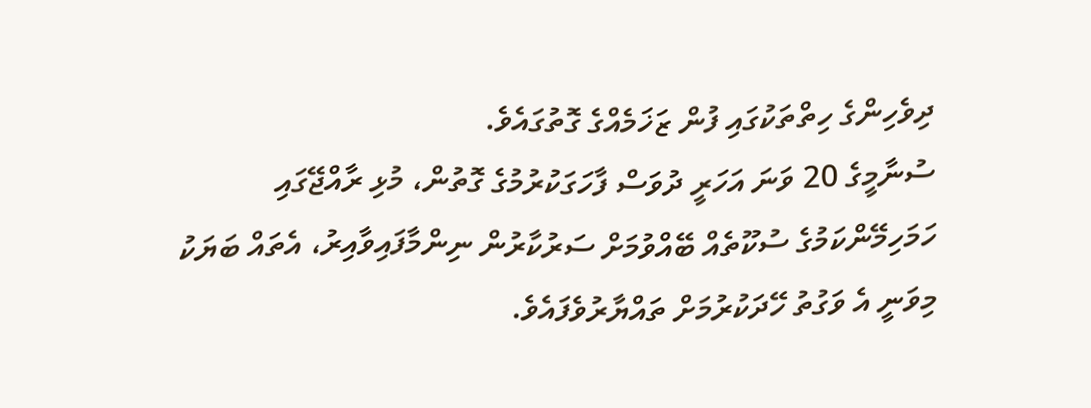ދިވެހިންގެ ހިތްތަކުގައި ފުން ޒަޚަމެއްގެ ގޮތުގައެވެ.
ސުނާމީގެ 20 ވަނަ އަހަރީ ދުވަސް ފާހަގަކުރުމުގެ ގޮތުން، މުޅި ރާއްޖޭގައި ހަމަހިމޭންކަމުގެ ސުކޫތެއް ބޭއްވުމަށް ސަރުކާރުން ނިންމާފައިވާއިރު، އެތައް ބަޔަކު މިވަނީ އެ ވަގުތު ހޭދަކުރުމަށް ތައްޔާރުވެފައެވެ.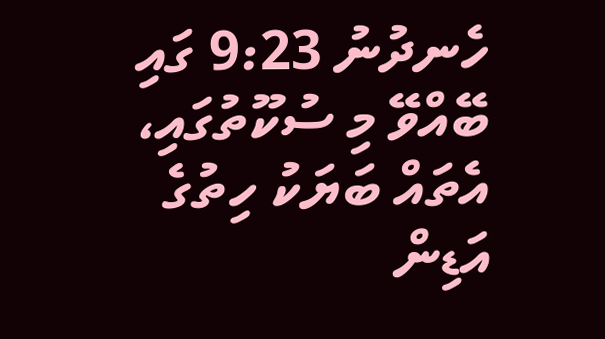ހެނދުނު 9:23 ގައި ބޭއްވޭ މި ސުކޫތުގައި، އެތައް ބަޔަކު ހިތުގެ އަޑިން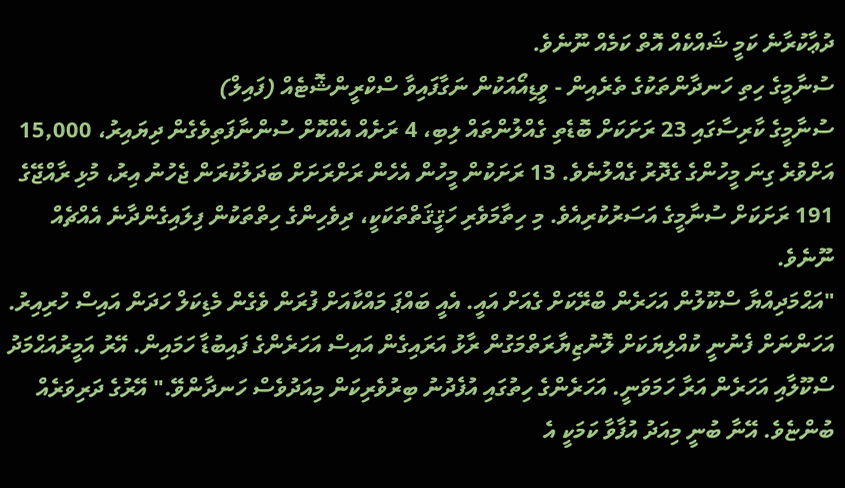ދުޢާކުރާނެ ކަމީ ޝައްކެއް އޮތް ކަމެއް ނޫނެވެ.
ސުނާމީގެ ހިތި ހަނދާންތަކުގެ ތެރެއިން - ވީޑިއޯއަކުން ނަގާފައިވާ ސްކްރީންޝޮޓެއް (ފައިލް)
ސުނާމީގެ ކާރިސާގައި 23 ރަށަކަށް ބޮޑެތި ގެއްލުންތައް ލިބި، 4 ރަށެއް އެއްކޮށް ސުންނާފަތިވެގެން ދިޔައިރު، 15,000 އަށްވުރެ ގިނަ މީހުންގެ ގެދޮރު ގެއްލުނެވެ. 13 ރަށަކުން މީހުން އެހެން ރަށްރަށަށް ބަދަލުކުރަން ޖެހުނު އިރު، މުޅި ރާއްޖޭގެ 191 ރަށަކަށް ސުނާމީގެ އަސަރުކުރިއެވެ. މި ހިތާމަވެރި ހަޤީޤަތްތަކަކީ، ދިވެހިންގެ ހިތްތަކުން ފިލައިގެންދާނެ އެއްޗެއް ނޫނެވެ.
"އަޙްމަދިއްޔާ ސްކޫލުން އަހަރެން ބްރޭކަށް ގެއަށް އައީ. އެއީ ބައްޕަ މައްކާއަށް ފުރަން ވެގެން މެޑިކަލް ހަދަން އައިސް ހުރިއިރު. އަހަންނަށް ފެނުނީ ކުއްލިޔަކަށް ލޮނުޒިޔާރަތްމަގުން ރާޅު އަރައިގެން އައިސް އަހަރެންގެ ފައިބުޑާ ހަމައިން. އޭރު އަމީރުއަޙްމަދު ސްކޫލާއި އަހަރެން އަރާ ހަމަވަނީ. އަހަރެންގެ ހިތުގައި އުފެދުނު ބިރުވެރިކަން މިއަދުވެސް ހަނދާންވޭ." އޭރުގެ ދަރިވަރެއް ބުންޏެވެ. އޭނާ ބުނީ މިއަދު އުފާވާ ކަމަކީ އެ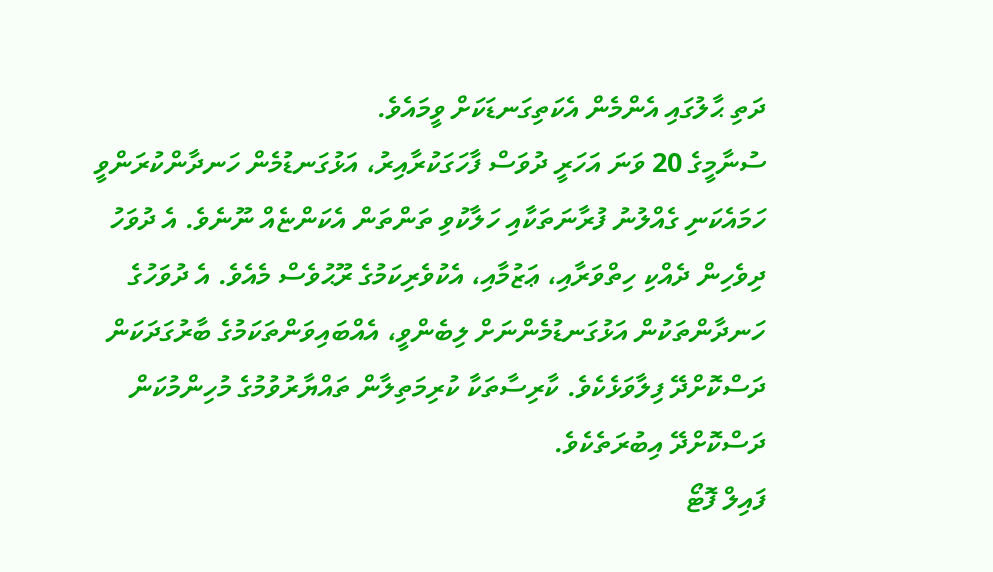ދަތި ޙާލުގައި އެންމެން އެކަތިގަނޑަކަށް ވީމައެވެ.
ސުނާމީގެ 20 ވަނަ އަހަރީ ދުވަސް ފާހަގަކުރާއިރު، އަޅުގަނޑުމެން ހަނދާންކުރަންވީ ހަމައެކަނި ގެއްލުނު ފުރާނަތަކާއި ހަލާކުވި ތަންތަން އެކަންޏެއް ނޫނެވެ. އެ ދުވަހު ދިވެހިން ދެއްކި ހިތްވަރާއި، ޢަޒުމާއި، އެކުވެރިކަމުގެ ރޫޙުވެސް މެއެވެ. އެ ދުވަހުގެ ހަނދާންތަކުން އަޅުގަނޑުމެންނަށް ލިބެންވީ، އެއްބައިވަންތަކަމުގެ ބާރުގަދަކަން ދަސްކޮށްދޭ ފިލާވަޅެކެވެ. ކާރިސާތަކާ ކުރިމަތިލާން ތައްޔާރުވުމުގެ މުހިންމުކަން ދަސްކޮށްދޭ އިބުރަތެކެވެ.
ފައިލް ފޮޓޯ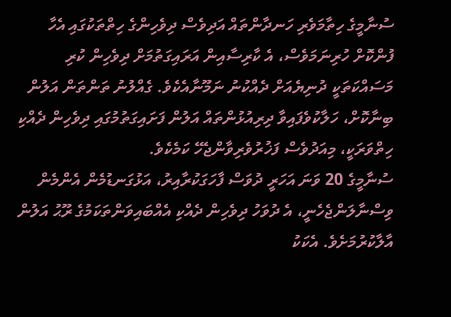ސުނާމީގެ ހިތާމަވެރި ހަނދާންތައް އަދިވެސް ދިވެހިންގެ ހިތްތަކުގައި އެހާ ފުންކޮށް ހުރިނަމަވެސް، އެ ކާރިސާއިން އަރައިގަތުމަށް ދިވެހިން ކުރި މަސައްކަތަކީ ދުނިޔެއަށް ދެއްކުނު ނަމޫނާއެކެވެ. ގެއްލުނު ތަންތަން އަލުން ބިނާކޮށް، ހަލާކުވެފައިވާ ދިރިއުޅުންތައް އަލުން ފަށައިގަތުމުގައި ދިވެހިން ދެއްކި ހިތްވަރަކީ، މިއަދުވެސް ފަޚުރުވެރިވާންޖެހޭ ކަމެކެވެ.
ސުނާމީގެ 20 ވަނަ އަހަރީ ދުވަސް ފާހަގަކުރާއިރު، އަޅުގަނޑުމެން އެންމެން ވިސްނާލަންޖެހެނީ، އެ ދުވަހު ދިވެހިން ދެއްކި އެއްބައިވަންތަކަމުގެ ރޫޙު އަލުން އާލާކުރުމަށެވެ. އެކަކު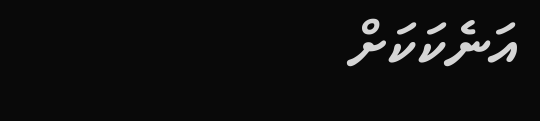އަނެކަކަށް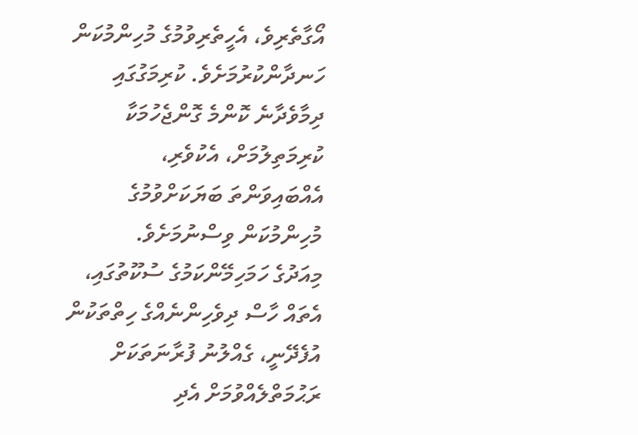އޯގާތެރިވެ، އެހީތެރިވުމުގެ މުހިންމުކަން ހަނދާންކުރުމަށެވެ. ކުރިމަގުގައި ދިމާވެދާނެ ކޮންމެ ގޮންޖެހުމަކާ ކުރިމަތިލުމަށް، އެކުވެރި، އެއްބައިވަންތަ ބަޔަކަށްވުމުގެ މުހިންމުކަން ވިސްނުމަށެވެ.
މިއަދުގެ ހަމަހިމޭންކަމުގެ ސުކޫތުގައި، އެތައް ހާސް ދިވެހިންނެއްގެ ހިތްތަކުން އުފެދޭނީ، ގެއްލުނު ފުރާނަތަކަށް ރަޙުމަތްލެއްވުމަށް އެދި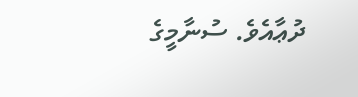ދުޢާއެވެ. ސުނާމީގެ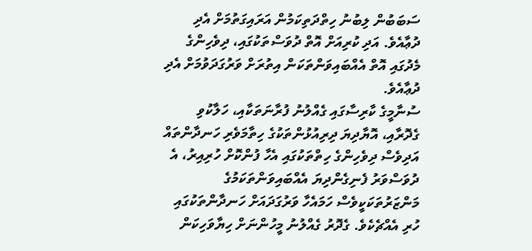ސަބަބުން ލިބުނު ހިތްދަތިކަމުން އަރައިގަތުމަށް އެދި ދުޢާއެވެ. އަދި ކުރިއަށް އޮތް ދުވަސްތަކުގައި، ދިވެހިންގެ މެދުގައި އޮތް އެއްބައިވަންތަކަން އިތުރަށް ވަރުގަދަވުމަށް އެދި ދުޢާއެވެ.
ސުނާމީގެ ކާރިސާގައި ގެއްލުނު ފުރާނަތަކާއި، ހަލާކުވި ގެދޮރާއި، އޮޔާދިޔަ ދިރިއުޅުންތަކުގެ ހިތާމަވެރި ހަނދާންތައް އަދިވެސް ދިވެހިންގެ ހިތްތަކުގައި އެހާ ފުންކޮށް ހުރިއިރު، އެ ދުވަސްވަރު ފެނިގެންދިޔަ އެއްބައިވަންތަކަމުގެ މަންޒަރުތަކަކީވެސް ހަމައެހާ ވަރުގަދައަށް ހަނދާންތަކުގައި ހުރި އެއްޗެކެވެ. ގެދޮރު ގެއްލުނު މީހުންނަށް ހިޔާވަހިކަން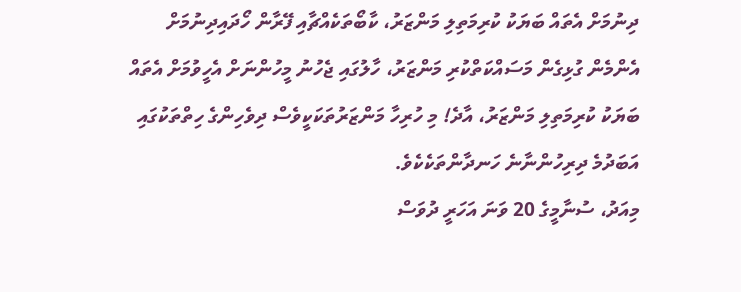ދިނުމަށް އެތައް ބަޔަކު ކުރިމަތިލި މަންޒަރު، ކާބޯތަކެއްޗާއި ފޭރާން ހޯދައިދިނުމަށް އެންމެން ގުޅިގެން މަސައްކަތްކުރި މަންޒަރު، ހާލުގައި ޖެހުނު މީހުންނަށް އެހީވުމަށް އެތައް ބަޔަކު ކުރިމަތިލި މަންޒަރު، އާދެ! މި ހުރިހާ މަންޒަރުތަކަކީވެސް ދިވެހިންގެ ހިތްތަކުގައި އަބަދުމެ ދިރިހުންނާނެ ހަނދާންތަކެކެވެ.
މިއަދު، ސުނާމީގެ 20 ވަނަ އަހަރީ ދުވަސް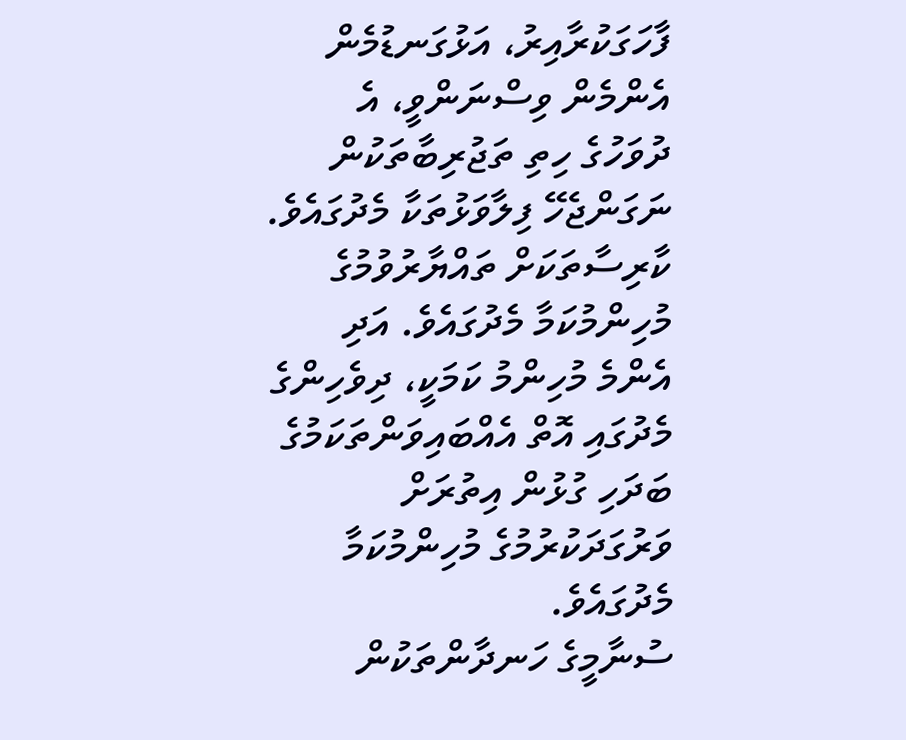ފާހަގަކުރާއިރު، އަޅުގަނޑުމެން އެންމެން ވިސްނަންވީ، އެ ދުވަހުގެ ހިތި ތަޖުރިބާތަކުން ނަގަންޖެހޭ ފިލާވަޅުތަކާ މެދުގައެވެ. ކާރިސާތަކަށް ތައްޔާރުވުމުގެ މުހިންމުކަމާ މެދުގައެވެ. އަދި އެންމެ މުހިންމު ކަމަކީ، ދިވެހިންގެ މެދުގައި އޮތް އެއްބައިވަންތަކަމުގެ ބަދަހި ގުޅުން އިތުރަށް ވަރުގަދަކުރުމުގެ މުހިންމުކަމާ މެދުގައެވެ.
ސުނާމީގެ ހަނދާންތަކުން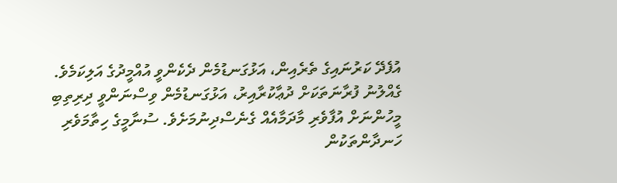އުފެދޭ ކަރުނައިގެ ތެރެއިން، އަޅުގަނޑުމެން ދެކެންވީ އުއްމީދުގެ އަލިކަމެވެ. ގެއްލުނު ފުރާނަތަކަށް ދުޢާކުރާއިރު، އަޅުގަނޑުމެން ވިސްނަންވީ ދިރިތިބި މީހުންނަށް އުފާވެރި މާދަމާއެއް ގެނެސްދިނުމަށެވެ. ސުނާމީގެ ހިތާމަވެރި ހަނދާންތަކުން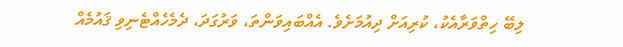ލިބޭ ހިތްވަރާއެކު، ކުރިއަށް ދިއުމަށެވެ. އެއްބައިވަންތަ، ވަރުގަދަ، ދެމެހެއްޓެނިވި ޤައުމެއް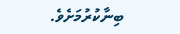ބިނާކުރުމަށެވެ.